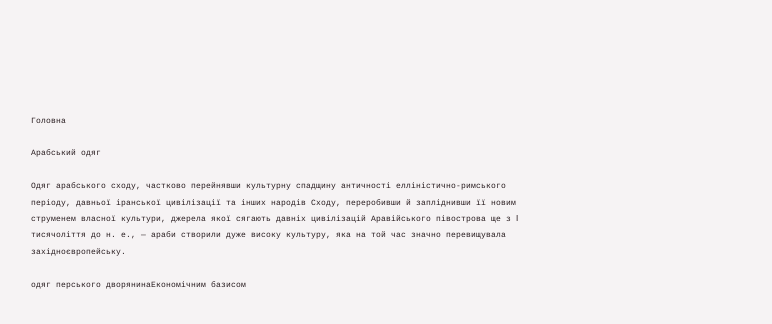Головна

Арабський одяг

Одяг арабського сходу, частково перейнявши культурну спадщину античності елліністично-римського періоду, давньої іранської цивілізації та інших народів Сходу, переробивши й запліднивши її новим струменем власної культури, джерела якої сягають давніх цивілізацій Аравійського півострова ще з I тисячоліття до н. е., — араби створили дуже високу культуру, яка на той час значно перевищувала західноєвропейську.

одяг перського дворянинаЕкономічним базисом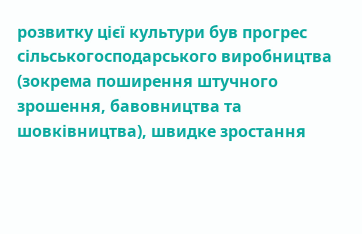розвитку цієї культури був прогрес сільськогосподарського виробництва (зокрема поширення штучного зрошення, бавовництва та шовківництва), швидке зростання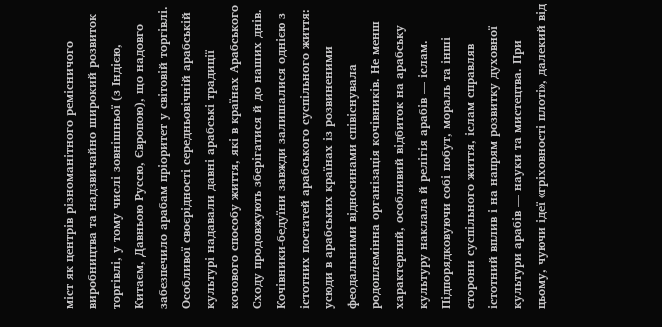міст як центрів різноманітного ремісничого виробництва та надзвичайно широкий розвиток торгівлі, у тому числі зовнішньої (з Індією, Китаєм, Давньою Руссю, Європою), що надовго забезпечило арабам пріоритет у світовій торгівлі. Особливої своєрідності середньовічній арабській культурі надавали давні арабські традиції кочового способу життя, які в країнах Арабського Сходу продовжують зберігатися й до наших днів. Кочівники-бедуїни завжди залишалися однією з істотних постатей арабського суспільного життя: усюди в арабських країнах із розвиненими феодальними відносинами співіснувала родоплемінна організація кочівників. Не менш характерний, особливий відбиток на арабську культуру наклала й релігія арабів — іслам. Підпорядковуючи собі побут, мораль та інші сторони суспільного життя, іслам справляв істотний вплив і на напрям розвитку духовної культури арабів — науки та мистецтва. При цьому, чуючи ідеї «гріховності плоті», далекий від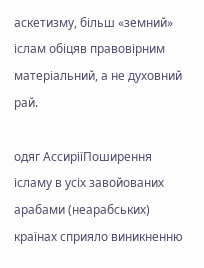аскетизму, більш «земний» іслам обіцяв правовірним матеріальний, а не духовний рай.

одяг АссиріїПоширення ісламу в усіх завойованих арабами (неарабських) країнах сприяло виникненню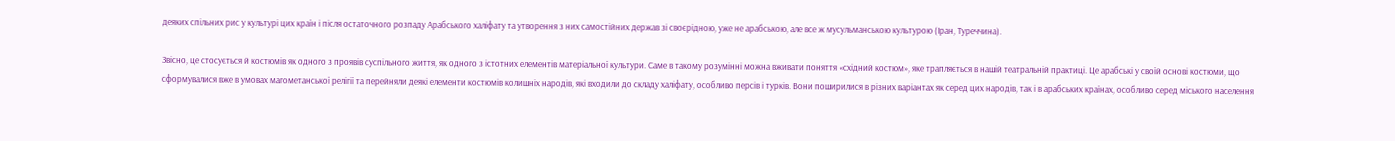деяких спільних рис у культурі цих країн і після остаточного розпаду Арабського халіфату та утворення з них самостійних держав зі своєрідною, уже не арабською, але все ж мусульманською культурою (Іран, Туреччина).

Звісно, це стосується й костюмів як одного з проявів суспільного життя, як одного з істотних елементів матеріальної культури. Саме в такому розумінні можна вживати поняття «східний костюм», яке трапляється в нашій театральній практиці. Це арабські у своїй основі костюми, що сформувалися вже в умовах магометанської релігії та перейняли деякі елементи костюмів колишніх народів, які входили до складу халіфату, особливо персів і турків. Вони поширилися в різних варіантах як серед цих народів, так і в арабських країнах, особливо серед міського населення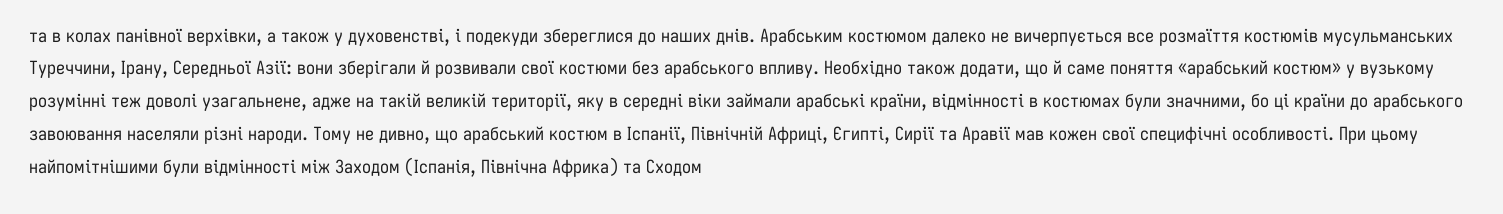та в колах панівної верхівки, а також у духовенстві, і подекуди збереглися до наших днів. Арабським костюмом далеко не вичерпується все розмаїття костюмів мусульманських Туреччини, Ірану, Середньої Азії: вони зберігали й розвивали свої костюми без арабського впливу. Необхідно також додати, що й саме поняття «арабський костюм» у вузькому розумінні теж доволі узагальнене, адже на такій великій території, яку в середні віки займали арабські країни, відмінності в костюмах були значними, бо ці країни до арабського завоювання населяли різні народи. Тому не дивно, що арабський костюм в Іспанії, Північній Африці, Єгипті, Сирії та Аравії мав кожен свої специфічні особливості. При цьому найпомітнішими були відмінності між Заходом (Іспанія, Північна Африка) та Сходом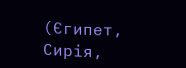(Єгипет, Сирія,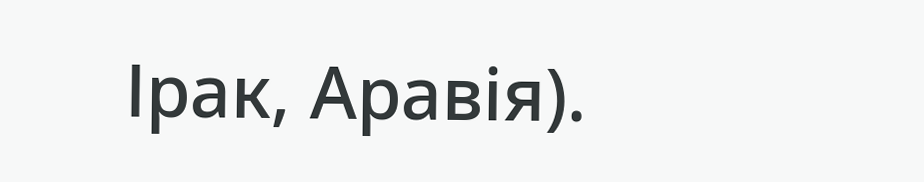Ірак, Аравія).